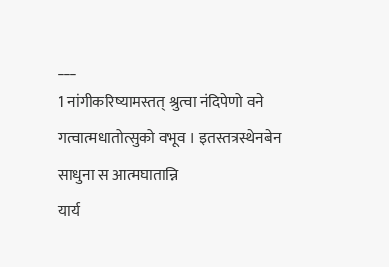___
1 नांगीकरिष्यामस्तत् श्रुत्वा नंदिपेणो वने गत्वात्मधातोत्सुको वभूव । इतस्तत्रस्थेनबेन साधुना स आत्मघातान्नि
यार्य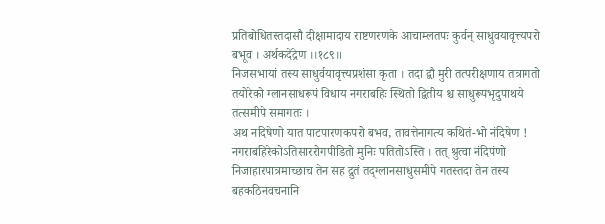प्रतिबोधितस्तदासौ दीक्षामादाय राष्टणरणके आचाम्लतपः कुर्वन् साधुवयावृत्त्यपरो बभूव । अर्थकदेंद्रेण ।।१८९॥
निजसभायां तस्य साधुर्वयावृत्त्यप्रशंसा कृता । तदा द्वौ मुरी तत्परीक्षणाय तत्रागतो तयोरेको ग्लानसाधरूपं विधाय नगराबहिः स्थितो द्वितीय श्च साधुरूपभृदुपाथये तत्समीपे समागतः ।
अथ नदिषेणो यात पाटपारणकपरो बभव, तावत्तेनागत्य कथितं-भो नंदिषेण ! नगराबहिरेकोऽतिसाररोगपीडितो मुनिः पतितोऽस्ति । तत् श्रुत्वा नंदिपंणो निजाहारपात्रमाच्छाच तेन सह द्रुतं तद्ग्लानसाधुसमीपे गतस्तदा तेन तस्य बहकठिनवचनानि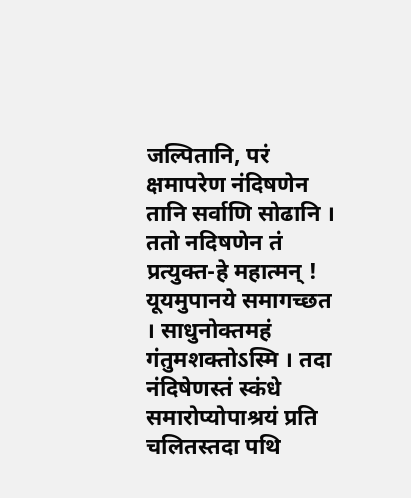जल्पितानि, परं क्षमापरेण नंदिषणेन तानि सर्वाणि सोढानि । ततो नदिषणेन तं प्रत्युक्त-हे महात्मन् ! यूयमुपानये समागच्छत । साधुनोक्तमहं गंतुमशक्तोऽस्मि । तदा नंदिषेणस्तं स्कंधे समारोप्योपाश्रयं प्रति चलितस्तदा पथि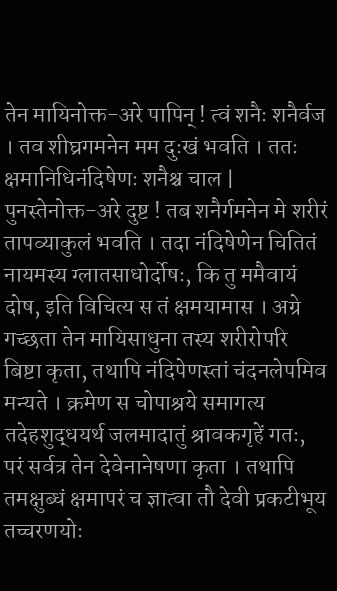तेन मायिनोक्त-अरे पापिन् ! त्वं शनैः शनैर्वज । तव शीघ्रगमनेन मम दुःखं भवति । ततः क्षमानिधिनंदिषेणः शनैश्च चाल | पुनस्तेनोक्त-अरे दुष्ट ! तब शनैर्गमनेन मे शरीरं तापव्याकुलं भवति । तदा नंदिषेणेन चितितं नायमस्य ग्लातसाधोर्दोषः, कि तु ममैवायं दोष, इति विचित्य स तं क्षमयामास । अग्रे गच्छता तेन मायिसाधुना तस्य शरीरोपरि बिष्टा कृता, तथापि नंदिपेणस्तां चंदनलेपमिव मन्यते । क्रमेण स चोपाश्रये समागत्य तदेहशुद्धयर्थ जलमादातुं श्रावकगृहें गतः, परं सर्वत्र तेन देवेनानेषणा कृता । तथापि तमक्षुब्धं क्षमापरं च ज्ञात्वा तौ देवी प्रकटीभूय तच्चरणयोः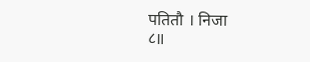पतितौ । निजा
८॥